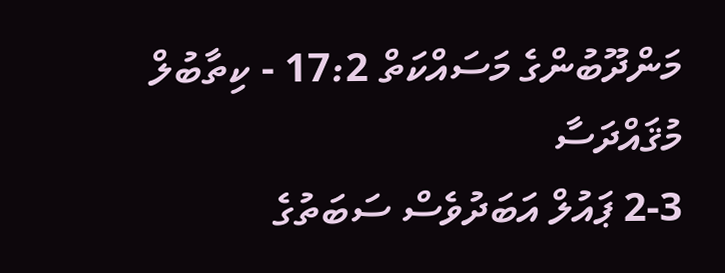މަންދޫބުންގެ މަސައްކަތް 17:2 - ކިތާބުލް މުޤައްދަސާ
2-3 ޕައުލް އަބަދުވެސް ސަބަތުގެ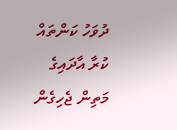ދުވަހު ކަންތައް ކުރާ އާދައިގެ މަތިން ޖެހިގެން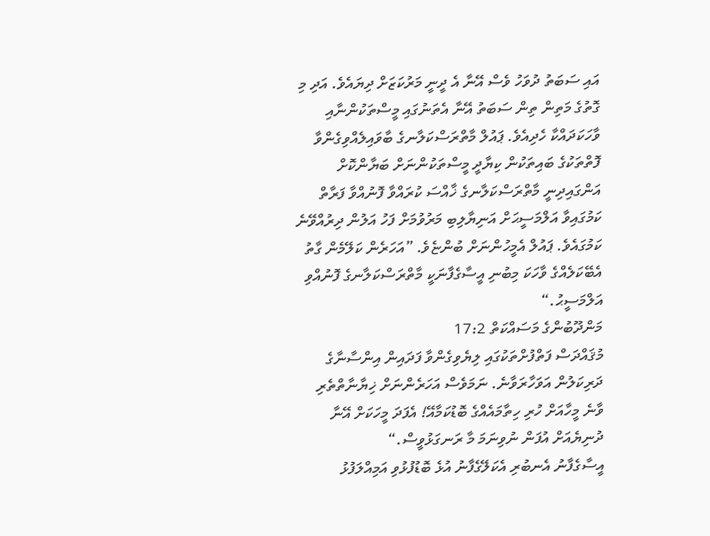އައި ސަބަތު ދުވަހު ވެސް އޭނާ އެ ދީނީ މަރުކަޒަށް ދިޔައެވެ. އަދި މި ގޮތުގެ މަތިން ތިން ސަބަތު އޭނާ އެތަނުގައި މީސްތަކުންނާއި ވާހަކަދައްކާ ހެދިއެވެ. ޕައުލް މާތްރަސްކަލާނގެ ބާވައިލެއްވިގެންވާ ފޮތްތަކުގެ ބައިތަކުން ކިޔާދީ މީސްތަކުންނަށް ބަޔާންކޮށް އަންގައިދިނީ މާތްރަސްކަލާނގެ ޚާއްސަ ކުރައްވާ ފޮނުއްވާ ފަރާތް ކަމުގައިވާ އަލްމަސީޙަށް އަނިޔާލިބި މަރުވުމަށް ފަހު އަލުން ދިރުއްވޭނެ ކަމުގައެވެ. ޕައުލް އެމީހުންނަށް ބުންޏެވެ. ”އަހަރެން ކަލޭމެން ގާތު އެބޭކަލެއްގެ ވާހަކަ މިބުނި އީސާގެފާނަކީ މާތްރަސްކަލާނގެ ފޮނުއްވި އަލްމަސީޙު.“
މަންދޫބުންގެ މަސައްކަތް 17:2
މުޤައްދަސް ފަތްފުށްތަކުގައި ލިޔެވިގެންވާ ފަދައިން އިންސާނާގެ ދަރިކަލުން އަވަހާރަވާނެ. ނަމަވެސް އަހަރެންނަށް ޚިޔާނާތްތެރި ވާނެ މީހާއަށް ހުރި ހިތާމައެއްގެ ބޮޑުކަމާއޭ! އެފަދަ މީހަކަށް އޭނާ ދުނިޔެއަށް އުފަން ނުވިނަމަ މާ ރަނގަޅުވީސް.“
އީސާގެފާނު އެނބުރި އެކަލޭގެފާނު އުޅެ ބޮޑުފުޅުވި އަމިއްލަފުޅު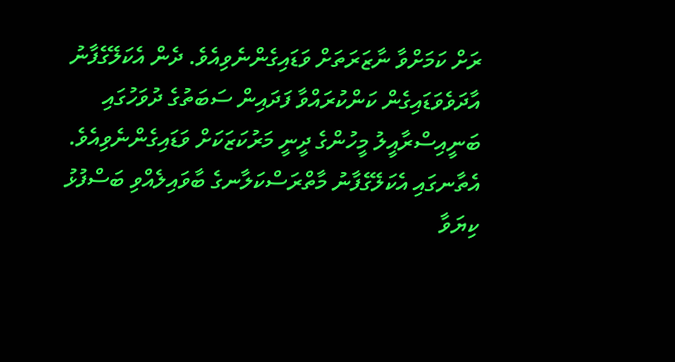ރަށް ކަމަށްވާ ނާޒަރަތަށް ވަޑައިގެންނެވިއެވެ. ދެން އެކަލޭގެފާނު އާދަވެވަޑައިގެން ކަންކުރައްވާ ފަދައިން ސަބަތުގެ ދުވަހުގައި ބަނީއިސްރާއީލު މީހުންގެ ދީނީ މަރުކަޒަކަށް ވަޑައިގެންނެވިއެވެ. އެތާނގައި އެކަލޭގެފާނު މާތްރަސްކަލާނގެ ބާވައިލެއްވި ބަސްފުޅު ކިޔަވާ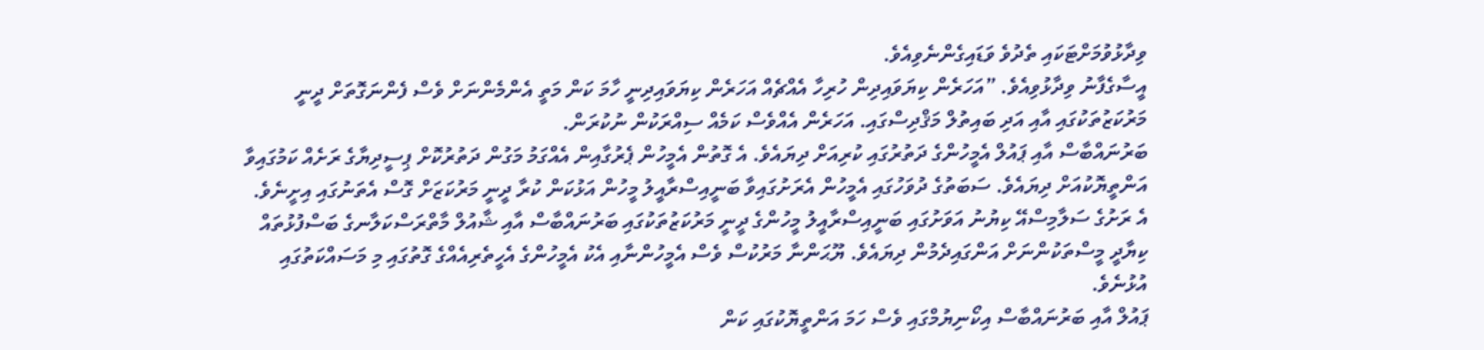ވިދާޅުވުމަށްޓަކައި ތެދުވެ ވަޑައިގެންނެވިއެވެ.
އީސާގެފާނު ވިދާޅުވިއެވެ. ”އަހަރެން ކިޔަވައިދިން ހުރިހާ އެއްޗެއް އަހަރެން ކިޔަވައިދިނީ ހާމަ ކަން މަތީ އެންމެންނަށް ވެސް ފެންނަގޮތަށް ދީނީ މަރުކަޒުތަކުގައި އާއި އަދި ބައިތުލް މަޤްދިސްގައި. އަހަރެން އެއްވެސް ކަމެއް ސިއްރަކުން ނުކުރަން.
ބަރުނައްބާސް އާއި ޕައުލް އެމީހުންގެ ދަތުރުގައި ކުރިއަށް ދިޔައެވެ. އެ ގޮތުން އެމީހުން ޕެރުގާއިން އެއްގަމު މަގުން ދަތުރުކޮށް ޕިސީދިޔާގެ ރަށެއް ކަމުގައިވާ އަންތީޔޮކުއަށް ދިޔައެވެ. ސަބަތުގެ ދުވަހުގައި އެމީހުން އެރަށުގައިވާ ބަނީއިސްރާއީލު މީހުން އަޅުކަން ކުރާ ދީނީ މަރުކަޒަށް ގޮސް އެތަނުގައި އިށީނެވެ.
އެ ރަށުގެ ސަލާމިސްއޭ ކިޔުނު އަވަށުގައި ބަނީއިސްރާއީލު މީހުންގެ ދީނީ މަރުކަޒުތަކުގައި ބަރުނައްބާސް އާއި ޝާއުލް މާތްރަސްކަލާނގެ ބަސްފުޅުތައް ކިޔާދީ މީސްތަކުންނަށް އަންގައިދެމުން ދިޔައެވެ. ޔޫޙަންނާ މަރުކުސް ވެސް އެމީހުންނާއި އެކު އެމީހުންގެ އެހީތެރިއެއްގެ ގޮތުގައި މި މަސައްކަތުގައި އުޅުނެވެ.
ޕައުލް އާއި ބަރުނައްބާސް އިކޯނިޔުމްގައި ވެސް ހަމަ އަންތީޔޮކުގައި ކަން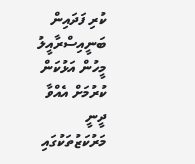ކުރި ފަދައިން ބަނީއިސްރާއީލު މީހުން އަޅުކަން ކުރުމަށް އެއްވާ ދީނީ މަރުކަޒުތަކުގައި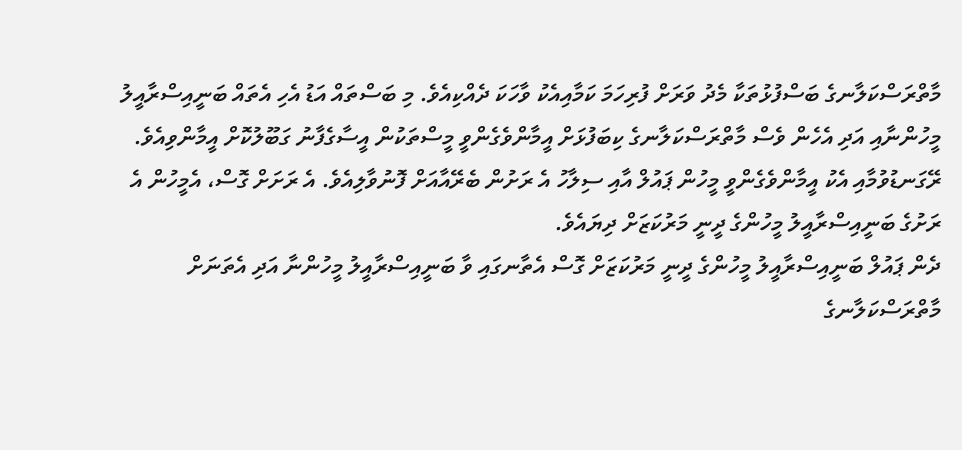މާތްރަސްކަލާނގެ ބަސްފުޅުތަކާ މެދު ވަރަށް ފުރިހަމަ ކަމާއިއެކު ވާހަކަ ދެއްކިއެވެ. މި ބަސްތައް އަޑު އެހި އެތައް ބަނީއިސްރާއީލު މީހުންނާއި އަދި އެހެން ވެސް މާތްރަސްކަލާނގެ ކިބަފުޅަށް އީމާންވެގެންވީ މީސްތަކުން އީސާގެފާނު ގަބޫލުކޮށް އީމާންވިއެވެ.
ރޭގަނޑުވުމާއި އެކު އީމާންވެގެންވީ މީހުން ޕައުލް އާއި ސިލާހު އެ ރަށުން ބެރޭއާއަށް ފޮނުވާލިއެވެ. އެ ރަށަށް ގޮސް، އެމީހުން އެ ރަށުގެ ބަނީއިސްރާއީލު މީހުންގެ ދީނީ މަރުކަޒަށް ދިޔައެވެ.
ދެން ޕައުލް ބަނީއިސްރާއީލު މީހުންގެ ދީނީ މަރުކަޒަށް ގޮސް އެތާނގައި ވާ ބަނީއިސްރާއީލު މީހުންނާ އަދި އެތަނަށް މާތްރަސްކަލާނގެ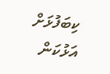ކިބަފުޅަށް އަޅުކަން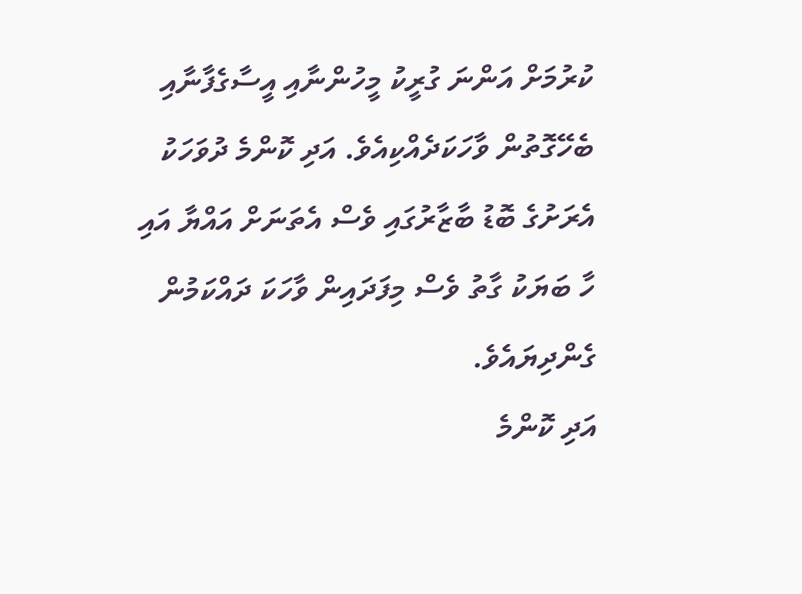ކުރުމަށް އަންނަ ގުރީކު މީހުންނާއި އީސާގެފާނާއި ބެހޭގޮތުން ވާހަކަދެއްކިއެވެ. އަދި ކޮންމެ ދުވަހަކު އެރަށުގެ ބޮޑު ބާޒާރުގައި ވެސް އެތަނަށް އައްޔާ އައި ހާ ބަޔަކު ގާތު ވެސް މިފަދައިން ވާހަކަ ދައްކަމުން ގެންދިޔައެވެ.
އަދި ކޮންމެ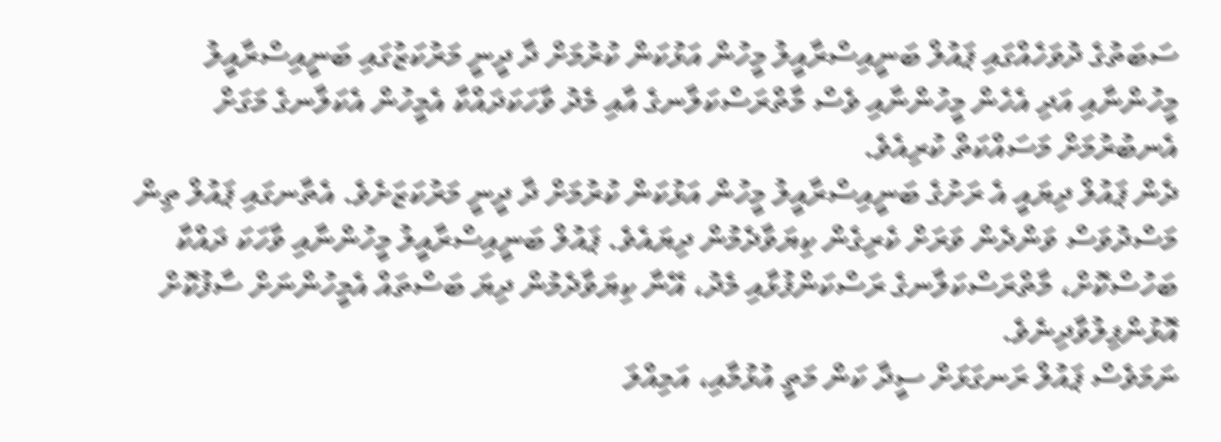ސަބަތުގެ ދުވަހެއްގައި ޕައުލް ބަނީއިސްރާއީލު މީހުން އަޅުކަން ކުރުމަށް ދާ ދީނީ މަރުކަޒުގައި ބަނީއިސްރާއީލު މީހުންނާއި އަދި އެހެން މީހުންނާއި ވެސް މާތްރަސްކަލާނގެ އާއި މެދު ވާހަކަދައްކާ އެމީހުން އެކަލާނގެ މަގަށް އެނބުރުމަށް މަސައްކަތް ކުރިއެވެ.
ދެން ޕައުލް ދިޔައީ އެ ރަށުގެ ބަނީއިސްރާއީލު މީހުން އަޅުކަން ކުރުމަށް ދާ ދީނީ މަރުކަޒަށެވެ. އެތާނގައި ޕައުލް ތިން މަސްދުވަސް ވަންދެން ވަރަށް ކެރިގެން ކިޔަވާދެމުން ދިޔައެވެ. ޕައުލް ބަނީއިސްރާއީލު މީހުންނާއި ވާހަކަ ދައްކާ ބަހުސްކޮށް، މާތްރަސްކަލާނގެ ރަސްކަންފުޅާއި މެދު، އޭނާ ކިޔަވާދެމުން ދިޔަ ބަސްތައް އެމީހުންނަށް ސާފުކޮށް އޮޅުންފިލުވާދިނެވެ.
ނަމަވެސް ޕައުލް ރަނގަޅަށް ސީދާ ކަން މަތީ އުޅުމާއި، އަމިއްލަ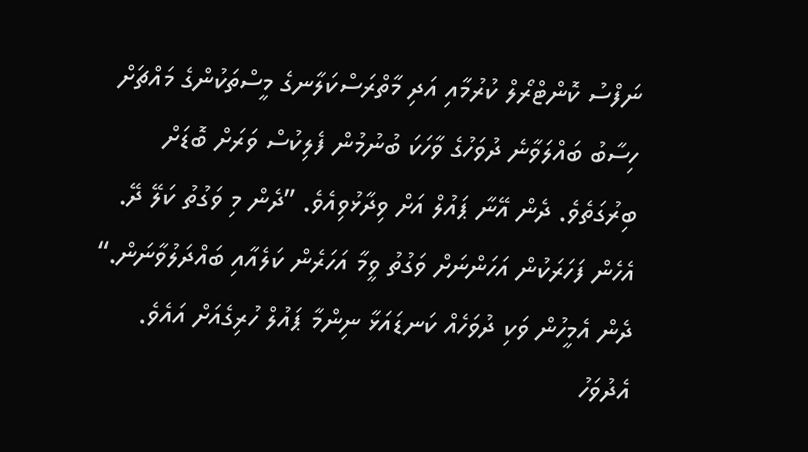ނަފްސު ކޮންޓްރޯލް ކުރުމާއި އަދި މާތްރަސްކަލާނގެ މީސްތަކުންގެ މައްޗަށް ހިސާބު ބައްލަވާނެ ދުވަހުގެ ވާހަކަ ބުނުމުން ފެލިކުސް ވަރަށް ބޮޑަށް ބިރުގަތެވެ. ދެން އޭނާ ޕައުލް އަށް ވިދާޅުވިއެވެ. ”ދެން މި ވަގުތު ކަލޭ ދޭ. އެހެން ފަހަރަކުން އަހަންނަށް ވަގުތު ވީމާ އަހަރެން ކަލެއާއި ބައްދަލުވާނަން.“
ދެން އެމީހުން ވަކި ދުވަހެއް ކަނޑައަޅާ ނިންމާ ޕައުލް ހުރިގެއަށް އައެވެ. އެދުވަހު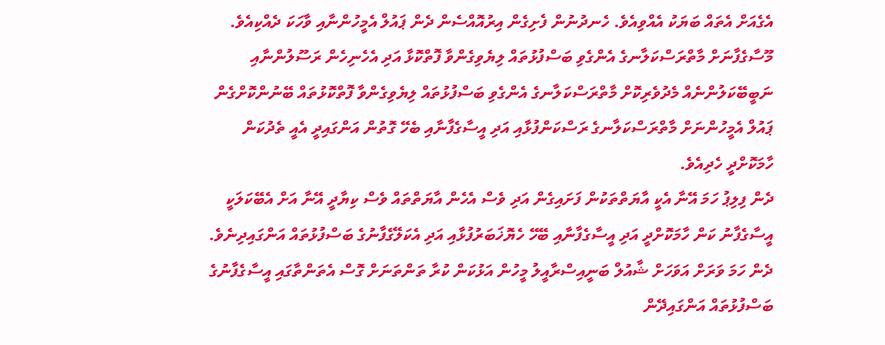އެގެއަށް އެތައް ބަޔަކު އެއްވިއެވެ. ހެނދުނުން ފެށިގެން އިރުއޮއްސެން ދެން ޕައުލް އެމީހުންނާއި ވާހަކަ ދެއްކިއެވެ. މޫސާގެފާނަށް މާތްރަސްކަލާނގެ އެންގެވި ބަސްފުޅުތައް ލިޔެވިގެންވާ ފޮތްކޮޅާ އަދި އެހެނިހެން ރަސޫލުންނާއި ނަބީބޭކަލުންނެއް މެދުވެރިކޮށް މާތްރަސްކަލާނގެ އެންގެވި ބަސްފުޅުތައް ލިޔެވިގެންވާ ފޮތްކޮޅުތައް ބޭނުންކޮށްގެން ޕައުލް އެމީހުންނަށް މާތްރަސްކަލާނގެ ރަސްކަންފުޅާއި އަދި އީސާގެފާނާއި ބެހޭ ގޮތުން އަންގައިދީ އެއީ ތެދުކަން ހާމަކޮށްދީ ހެދިއެވެ.
ދެން ފިލިޕު ހަމަ އޭނާ އެކީ އާޔަތްތަކުން ފަށައިގެން އަދި ވެސް އެހެން އާޔަތްތައް ވެސް ކިޔާދީ އޭނާ އަށް އެބޭކަލަކީ އީސާގެފާނު ކަން ހާމަކޮށްދީ އަދި އީސާގެފާނާއި ބޭހޭ ހެޔޮޚަބަރުފުޅާއި އަދި އެކަލޭގެފާނުގެ ބަސްފުޅުތައް އަންގައިދިނެވެ.
ދެން ހަމަ ވަރަށް އަވަހަށް ޝާއުލް ބަނީއިސްރާއީލު މީހުން އަޅުކަން ކުރާ ތަންތަނަށް ގޮސް އެތަންތާގައި އީސާގެފާނުގެ ބަސްފުޅުތައް އަންގައިދޭން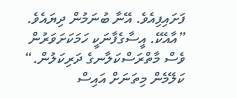ފަށައިފިއެވެ. އޭނާ ބުނަމުން ދިޔައެވެ. ”އާއެކޭ. އީސާގެފާނަކީ ހަމަކަށަވަރުން ވެސް މާތްރަސްކަލާނގެ ދަރިކަލުން.“
ކަލޭމެން މިތަނަށް އައިސް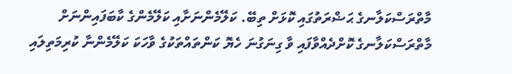މާތްރަސްކަލާނގެ ޙަޟްރަތުގައި ކޮޅަށް ތިބޭ. ކަލޭމެންނަށާއި ކަލޭމެންގެ ކާބަފައިންނަށް މާތްރަސްކަލާނގެ ކޮށްދެއްވާފައި ވާ ގިނަގުނަ ހެޔޮ ކަންތައްތަކުގެ ވާހަކަ ކަލޭމެންނާ ކުރިމަތިލައި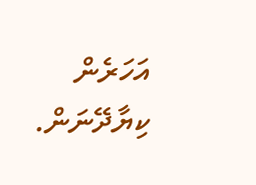އަހަރެން ކިޔާދޭނަން.